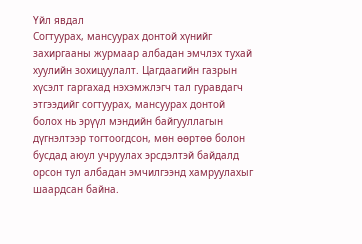Үйл явдал
Согтуурах, мансуурах донтой хүнийг захиргааны журмаар албадан эмчлэх тухай хуулийн зохицуулалт. Цагдаагийн газрын хүсэлт гаргахад нэхэмжлэгч тал гуравдагч этгээдийг согтуурах, мансуурах донтой болох нь эрүүл мэндийн байгууллагын дүгнэлтээр тогтоогдсон, мөн өөртөө болон бусдад аюул учруулах эрсдэлтэй байдалд орсон тул албадан эмчилгээнд хамруулахыг шаардсан байна.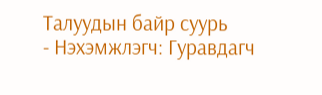Талуудын байр суурь
- Нэхэмжлэгч: Гуравдагч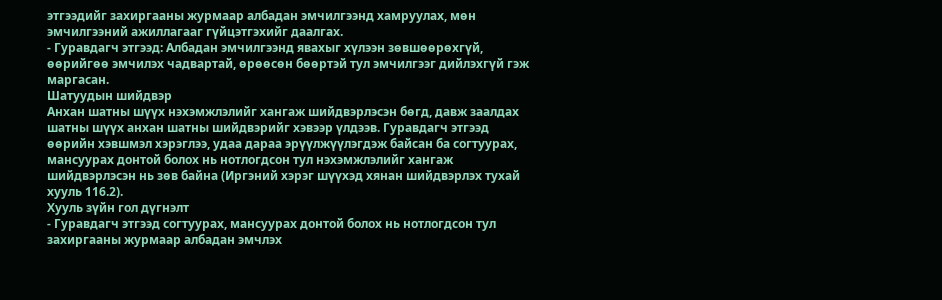этгээдийг захиргааны журмаар албадан эмчилгээнд хамруулах, мөн эмчилгээний ажиллагааг гүйцэтгэхийг даалгах.
- Гуравдагч этгээд: Албадан эмчилгээнд явахыг хүлээн зөвшөөрөхгүй, өөрийгөө эмчилэх чадвартай, өрөөсөн бөөртэй тул эмчилгээг дийлэхгүй гэж маргасан.
Шатуудын шийдвэр
Анхан шатны шүүх нэхэмжлэлийг хангаж шийдвэрлэсэн бөгд, давж заалдах шатны шүүх анхан шатны шийдвэрийг хэвээр үлдээв. Гуравдагч этгээд өөрийн хэвшмэл хэрэглээ, удаа дараа эрүүлжүүлэгдэж байсан ба согтуурах, мансуурах донтой болох нь нотлогдсон тул нэхэмжлэлийг хангаж шийдвэрлэсэн нь зөв байна (Иргэний хэрэг шүүхэд хянан шийдвэрлэх тухай хууль 116.2).
Хууль зүйн гол дүгнэлт
- Гуравдагч этгээд согтуурах, мансуурах донтой болох нь нотлогдсон тул захиргааны журмаар албадан эмчлэх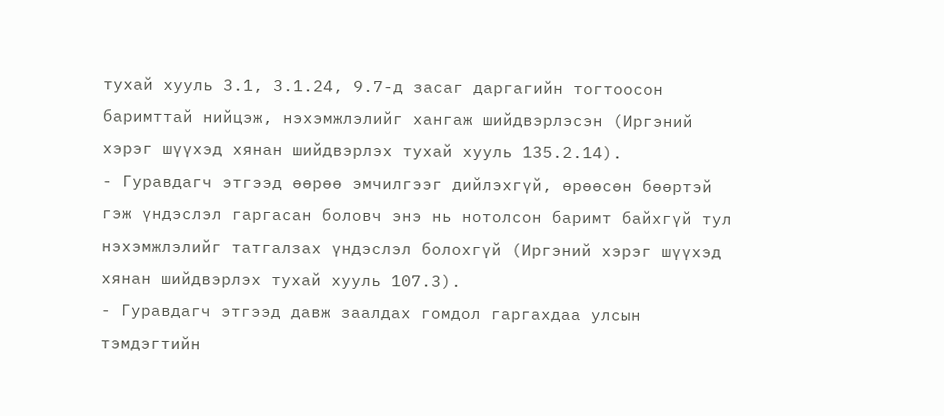тухай хууль 3.1, 3.1.24, 9.7-д засаг даргагийн тогтоосон баримттай нийцэж, нэхэмжлэлийг хангаж шийдвэрлэсэн (Иргэний хэрэг шүүхэд хянан шийдвэрлэх тухай хууль 135.2.14).
- Гуравдагч этгээд өөрөө эмчилгээг дийлэхгүй, өрөөсөн бөөртэй гэж үндэслэл гаргасан боловч энэ нь нотолсон баримт байхгүй тул нэхэмжлэлийг татгалзах үндэслэл болохгүй (Иргэний хэрэг шүүхэд хянан шийдвэрлэх тухай хууль 107.3).
- Гуравдагч этгээд давж заалдах гомдол гаргахдаа улсын тэмдэгтийн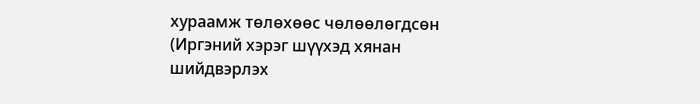хураамж төлөхөөс чөлөөлөгдсөн (Иргэний хэрэг шүүхэд хянан шийдвэрлэх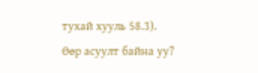тухай хууль 58.3).
Өөр асуулт байна уу?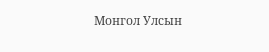Монгол Улсын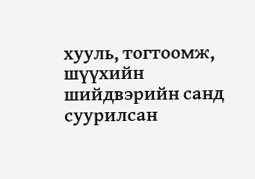хууль, тогтоомж, шүүхийн шийдвэрийн санд суурилсан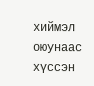хиймэл оюунаас хүссэн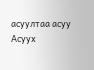асуултаа асуу
Асуух